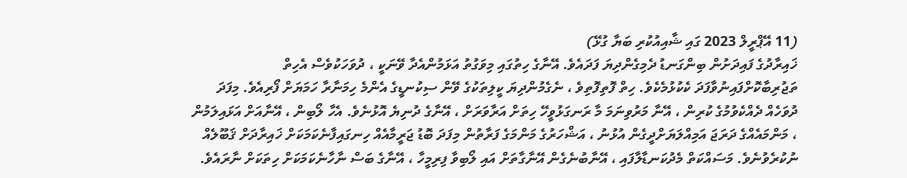(11 އޭޕްރީލް 2023 ގައި ޝާއިއުކުރި ބަޔާ ގުޅޭ)
ޚައިރާދުގެ ފައިދަށުން ބިންގަނޑު ދެމިގެންދިޔަ ފަދައެވެ. އޭނާގެ ހިތުގައި މިވަގުތު އަޅަމުންއެދާ ވޭނަކީ ، ދުވަހަކުވެސް އެހިތް ތަޖުރިބާކޮށްފައިނުވާފަދަ ކެކުޅުމެކެވެ. ހިތް ފޮތިފޮތިވެ ، ނެގެމުންދިޔަ ކީލިތަކުގެ ވޭން ސިކުނޑީގެ އެންމެ ހިމަނާރާ ހަމަޔަށް ފޯރިއެވެ. މިފަދަ ދުވަހެއް ދެއްކެވުމުގެ ކުރިން ، އޭނާ މަރުވިނަމަ މާ ރަނގަޅުވީހޭ ހިތަށް އަރާވަރަށް ، އޭނާގެ ދުނިޔެ އޮޅުނެވެ. އެހާ ލޯބިން ، އޭނާއަށް އަޅައިލަމުން ، މަންމައެއްގެ ދަރަޖަ އަމިއްލަޔަށްދީގެން އުޅުނު ، އަޝްހަރުގެ މަންމަގެ ފަރާތުން މިފަދަ ބޮޑު ޖަރީމާއެއް ހިނގައިފާނެކަމަކަށް ޚައިރާދަށް ޤަބޫލެއް ނުކުރެވުނެވެ. މަސައްކަތް މެދުކަނޑާލާފައި ، އޭނާބުނެގެން އޭނާގާތަށް އައި ލޯބިވާ ފިރިމީހާ ، އޭނާގެ ބަސް ނާހާނެކަމަކަށް ހިތަކަށް ނާރައެވެ.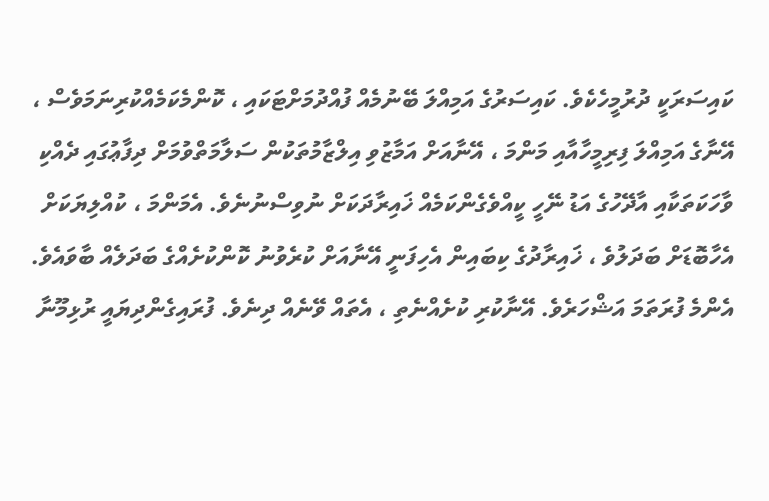ކައިސަރަކީ ދުރުމީހެކެވެ. ކައިސަރުގެ އަމިއްލަ ބޭނުމެއް ފުއްދުމަށްޓަކައި ، ކޮންމެކަމެއްކުރިނަމަވެސް ، އޭނާގެ އަމިއްލަ ފިރިމީހާއާއި މަންމަ ، އޭނާއަށް އަމާޒުވި އިލްޒާމުތަކުން ސަލާމަތްވުމަށް ދިފާޢުގައި ދެއްކި ވާހަކަތަކާއި އާދޭހުގެ އަޑު ނޭހީ ކީއްވެގެންކަމެއް ޚައިރާދަކަށް ނުވިސްނުނެވެ. އެމަންމަ ، ކުއްލިޔަކަށް އެހާބޮޑަށް ބަދަލުވެ ، ޚައިރާދުގެ ކިބައިން އެހިފަނީ އޭނާއަށް ކުރެވުނު ކޮންކުށެއްގެ ބަދަލެއް ބާވައެވެ. އެންމެ ފުރަތަމަ އަޝްހަރެވެ. އޭނާކުރި ކުށެއްނެތި ، އެތައް ވޭނެއް ދިނެވެ. ފުރައިގެންދިޔައީ ރުޅިމޫނާ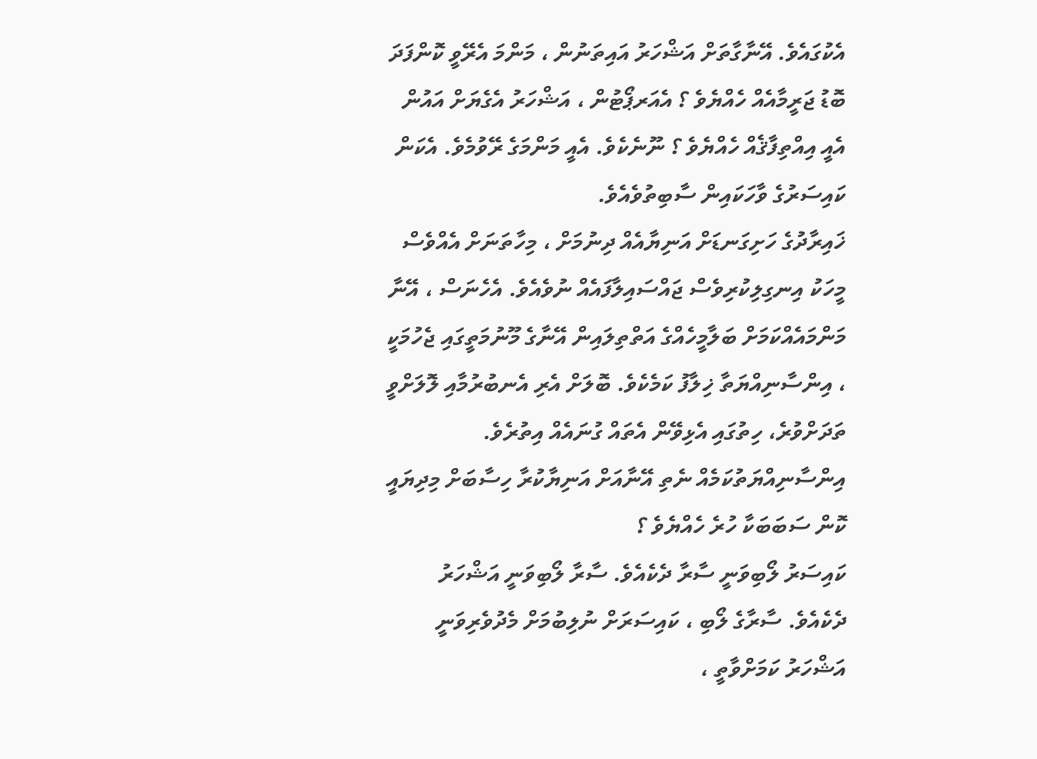އެކުގައެވެ. އޭނާގާތަށް އަޝްހަރު އައިތަނުން ، މަންމަ އެރޭވީ ކޮންފަދަ ބޮޑު ޖަރީމާއެއް ހެއްޔެވެ ؟ އެއަރޕޯޓުން ، އަޝްހަރު އެގެޔަށް އައުން އެއީ އިއްތިފާޤެއް ހެއްޔެވެ ؟ ނޫނެކެވެ. އެއީ މަންމަގެ ރޭވުމެވެ. އެކަން ކައިސަރުގެ ވާހަކައިން ސާބިތުވެއެވެ.
ޚައިރާދުގެ ހަށިގަނޑަށް އަނިޔާއެއް ދިނުމަށް ، މިހާތަނަށް އެއްވެސް މީހަކު އިނގިލިކުރިވެސް ޖައްސައިލާފައެއް ނުވެއެވެ. އެހެނަސް ، އޭނާ މަންމައެއްކަމަށް ބަލާމީހެއްގެ އަތްތިލައިން އޭނާގެ މޫނުމަތީގައި ޖެހުމަކީ ، އިންސާނިއްޔަތާ ޚިލާފު ކަމެކެވެ. ބޮލަށް އެރި އެނބުރުމާއި ލޮލަށްވީ ތަދަށްވުރެ، ހިތުގައި އެޅިވޭން އެތައް ގުނައެއް އިތުރެވެ. އިންސާނިއްޔަތުކަމެއް ނެތި އޭނާއަށް އަނިޔާކުރާ ހިސާބަށް މިދިޔައީ ކޮން ސަބަބަކާ ހުރެ ހެއްޔެވެ ؟
ކައިސަރު ލޯބިވަނީ ސާރާ ދެކެއެވެ. ސާރާ ލޯބިވަނީ އަޝްހަރު ދެކެއެވެ. ސާރާގެ ލޯބި ، ކައިސަރަށް ނުލިބުމަށް މެދުވެރިވަނީ އަޝްހަރު ކަމަށްވާތީ ،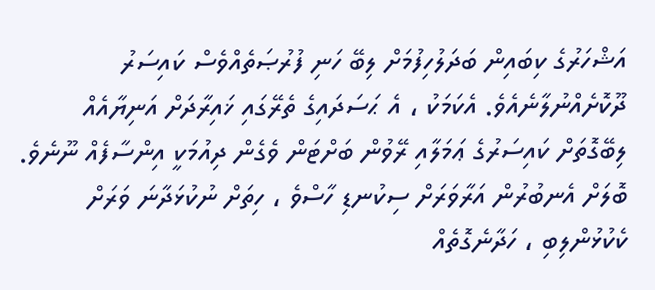އަޝްހަރުގެ ކިބައިން ބަދަލުހިފުމަށް ލިބޭ ހަނި ފުރުޞަތެއްވެސް ކައިސަރު ދޫކޮށެއްނުލާނެއެވެ. އެކަމަކު ، އެ ޙަސަދައިގެ ތެރޭގައި ޚައިރާދަށް އަނިޔާއެއް ލިބޭގޮތަށް ކައިސަރުގެ ޢަމަލާއި ރޭވުން ބަށްޓަން ވެގެން ދިއުމަކީ އިންސާފެއް ނޫނެވެ.
ބޮލަށް އެނބުރުން އަރާވަރަށް ސިކުނޑި ހާސްވެ ، ހިތަށް ނުކުޅަދާނަ ވަރަށް ކެކުޅުންލިބި ، ހަދާނެގޮތެއް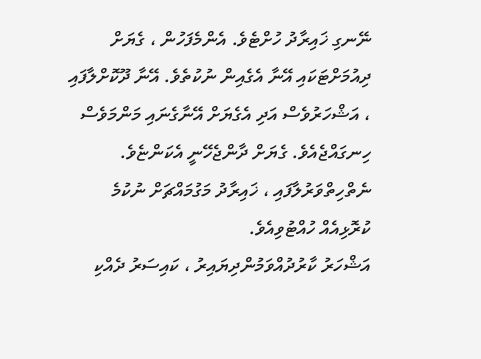ނޭނގި ޚައިރާދު ހުށްޓެވެ. އެންމެފަހުން ، ގެޔަށް ދިއުމަށްޓަކައި އޭނާ އެގެއިން ނުކުތެވެ. އޭނާ ދޫކޮށްލާފައި ، އަޝްހަރުވެސް އަދި އެގެޔަށް އޭނާގެނައި މަންމަވެސް ހިނގައްޖެއެވެ. ގެޔަށް ދާންޖެހޭނީ އެކަންޏެވެ. ނެތްހިތްވަރުލާފައި ، ޚައިރާދު މަގުމައްޗަށް ނުކުމެ ކުރޮޅިއެއް ހުއްޓުވިއެވެ.
އަޝްހަރު ކާރުދުއްވަމުންދިޔައިރު ، ކައިސަރު ދެއްކި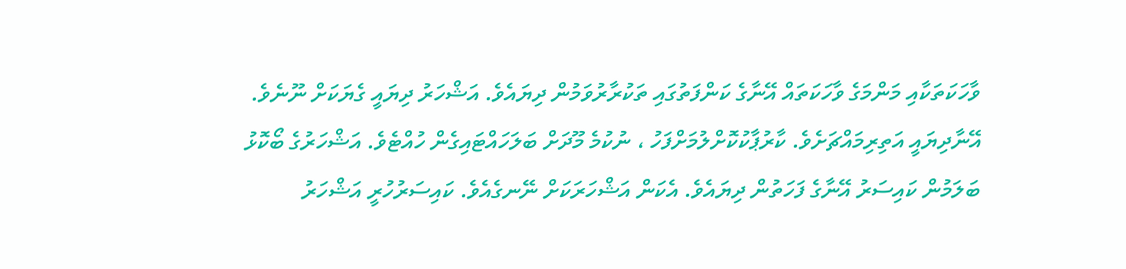ވާހަކަތަކާއި މަންމަގެ ވާހަކަތައް އޭނާގެ ކަންފަތުގައި ތަކުރާރުވަމުން ދިޔައެވެ. އަޝްހަރު ދިޔައީ ގެޔަކަށް ނޫނެވެ. އޭނާދިޔައީ އަތިރިމައްޗަށެވެ. ކާރުޕާކުކޮށްލުމަށްފަހު ، ނުކުމެ މޫދަށް ބަލަހައްޓައިގެން ހުއްޓެވެ. އަޝްހަރުގެ ބޯކޮޅު ބަލަމުން ކައިސަރު އޭނާގެ ފަހަތުން ދިޔައެވެ. އެކަން އަޝްހަރަކަށް ނޭނގެއެވެ. ކައިސަރުހުރީ އަޝްހަރު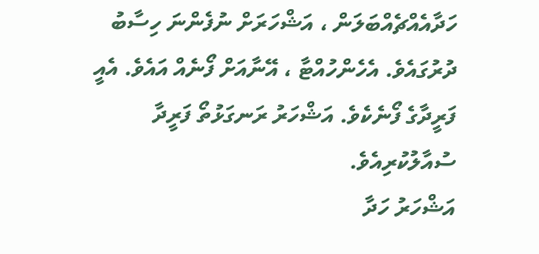ހަދާއެއްޗެއްބަލަން ، އަޝްހަރަށް ނުފެންނަ ހިސާބު ދުރުގައެވެ. އެހެންހުއްޓާ ، އޭނާއަށް ފޯނެއް އައެވެ. އެއީ ފަރީދާގެ ފޯނެކެވެ. އަޝްހަރު ރަނގަޅުތޯ ފަރީދާ ސުއާލުކުރިއެވެ.
އަޝްހަރު ހަދާ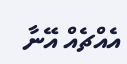އެއްޗެއް އޭނާ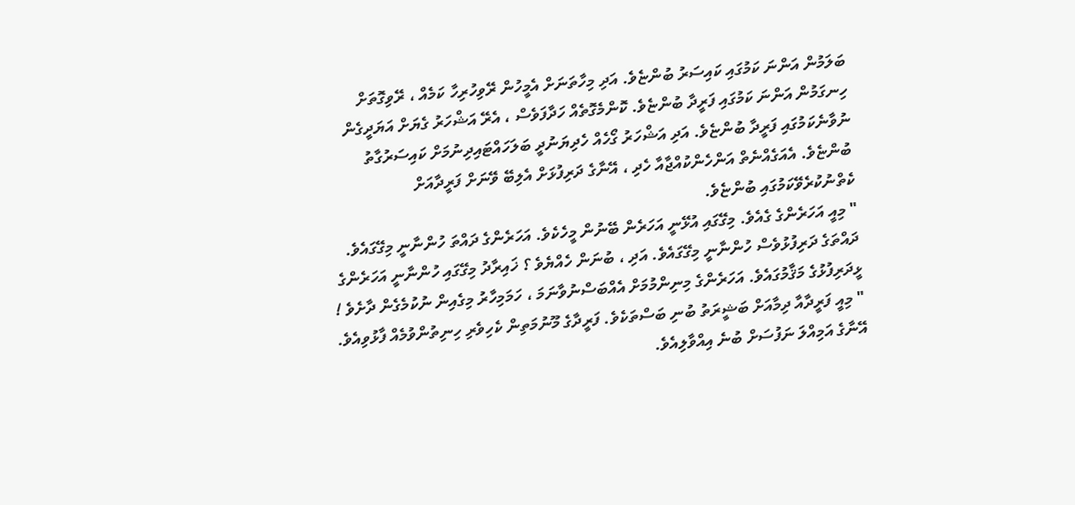ބަލަމުން އަންނަ ކަމުގައި ކައިސަރު ބުންޏެވެ. އަދި މިހާތަނަށް އެމީހުން ރޭވިހުރިހާ ކަމެއް ، ރޭވިގޮތަށް ހިނގަމުން އަންނަ ކަމުގައި ފަރީދާ ބުންޏެވެ. ކޮންމެގޮތެއް ހަދާފަވެސް ، އެރޭ އަޝްހަރު ގެޔަށް އަޔަދީގެން ނުވާނެކަމުގައި ފަރީދާ ބުންޏެވެ. އަދި އަޝްހަރު ގޯހެއް ހެދިޔަނުދީ ބަލަހައްޓައިދިނުމަށް ކައިސަރުގާތު ބުންޏެވެ. އެއަގެއްނެތް އަންހެންކުއްޖާއާ ހެދި ، އޭނާގެ ދަރިފުޅަށް އެލިބޭ ވޭނަށް ފަރީދާއަށް ކެތްނުކުރެވޭކަމުގައި ބުންޏެވެ.
" މިއީ އަހަރެންގެ ގެއެވެ. މިގޭގައި އުޅޭނީ އަހަރެން ބޭނުން މީހެކެވެ. އަހަރެންގެ ދައްތަ ހުންނާނީ މިގޭގައެވެ. ދައްތަގެ ދަރިފުޅުވެސް ހުންނާނީ މިގޭގައެވެ. އަދި ، ބުނަން ހެއްޔެވެ ؟ ޚައިރާދު މިގޭގައި ހުންނާނީ އަހަރެންގެ ޅީދަރިފުޅުގެ މަޤާމުގައެވެ. އަހަރެންގެ މިނިންމުމަށް އެއްބަސްނުވާނަމަ ، ހަމަމިހާރު މިގެއިން ނުކުމެގެން ދާށެވެ ! " މިއީ ފަރީދާއާ ދިމާއަށް ބަޝީރަތު ބުނި ބަސްތަކެވެ. ފަރީދާގެ މޫނުމަތިން ކެހިވެރި ހިނިތުންވުމެއް ފާޅުވިއެވެ. އޭނާގެ އަމިއްލަ ނަފުސަށް ބުނެ އިއްވާލިއެވެ.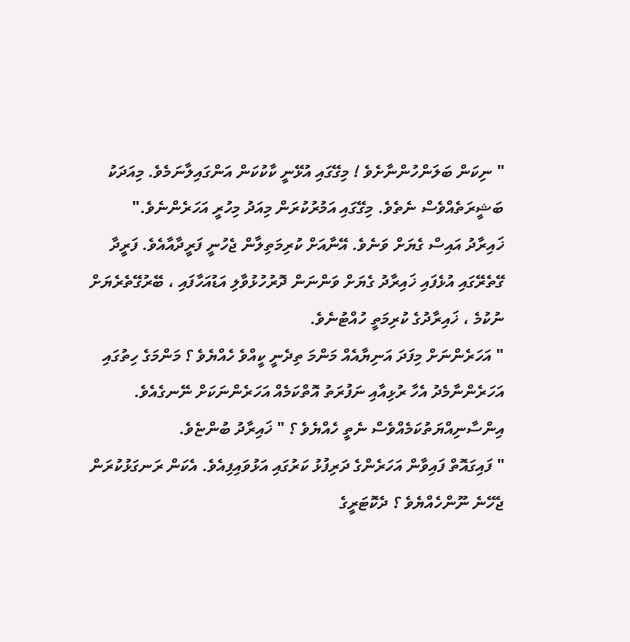" ނިކަން ބަލަންހުންނާށެވެ ! މިގޭގައި އުޅޭނީ ކާކުކަން އަންގައިލާނަމެވެ. މިއަދަކު ބަޝީރަތެއްވެސް ނެތެވެ. މިގޭގައި އަމުރުކުރަން މިއަދު މިހުރީ އަހަރެންނެވެ."
ޚައިރާދު އައިސް ގެޔަށް ވަނެވެ. އޭނާއަށް ކުރިމަތިލާން ޖެހުނީ ފަރީދާއާއެވެ. ފަރީދާ ގޭތެރޭގައި އުޅެފައި ޚައިރާދު ގެޔަށް ވަންނަން ދޮރުހުޅުވާލި އަޑުއަހާފައި ، ބޭރުގޭތެރެޔަށް ނުކުމެ ، ޚައިރާދުގެ ކުރިމަތީ ހުއްޓުނެވެ.
" އަހަރެންނަށް މިފަދަ އަނިޔާއެއް މަންމަ ތިދެނީ ކީއްވެ ހެއްޔެވެ ؟ މަންމަގެ ހިތުގައި އަހަރެންނާމެދު އެހާ ރުޅިއާއި ނަފުރަތު އޮތްކަމެއް އަހަރެންނަކަށް ނޭނގެއެވެ. އިންސާނިއްޔަތުކަމެއްވެސް ނެތީ ހެއްޔެވެ ؟ " ޚައިރާދު ބުންޏެވެ.
" ފައިގައޮތް ފައިވާން އަހަރެންގެ ދަރިފުޅު ކަރުގައި އަޅުވައިފިއެވެ. އެކަން ރަނގަޅުކުރަން ޖެހޭނެ ނޫންހެއްޔެވެ ؟ ދެކޮޓަރީގެ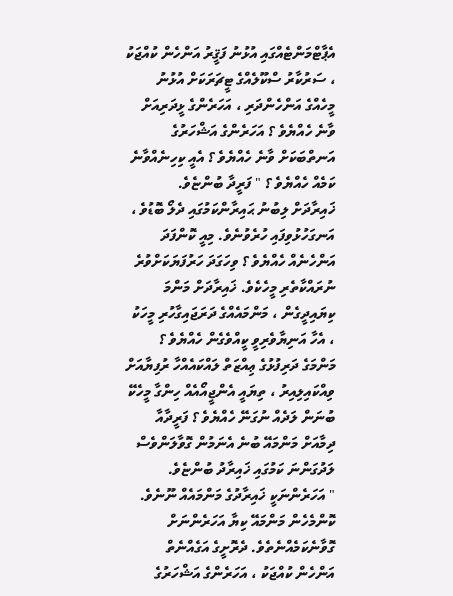އެޕާޓްމަންޓެއްގައި އުޅުނު ފަޤީރު އަންހެން ކުއްޖަކު ، ސަރުކާރު ސްކޫލެއްގެ ޓީޗަރަކަށް އުޅުނު މީހެއްގެ އަންހެންދަރި ، އަހަރެންގެ ޅީދަރިއަށް ވާނެ ހެއްޔެވެ ؟ އަހަރެންގެ އަޝްހަރުގެ އަނތްބަކަށް ވާނެ ހެއްޔެވެ ؟ އެއީ ކިހިނެއްވާނެ ކަމެއް ހެއްޔެވެ ؟ " ފަރީދާ ބުންޏެވެ.
ޚައިރާދަށް ލިބުނު ޙައިރާންކަމުގައި ދެލޯ ބޮޑުވެ ، އަނގަހުޅުވިފައި ހުރެވުނެވެ. މިއީ ކޮންފަދަ އަންހެނެއް ހެއްޔެވެ ؟ ވިހަގަދަ ހަރުފަޔަކަށްވުރެ ނުރައްކާތެރި މީހެކެވެ. ޚައިރާދަށް މަންމަ ކިޔައިދީގެން ، މަންމައެއްގެ ދަރަޖައިގާހުރި މީހަކު ، އެހާ އަނިޔާވެރިވީ ކީއްވެގެން ހެއްޔެވެ ؟ މަންމަގެ ދަރިފުޅުގެ ޢިއްޒަތް ލައްކައެއްހާ ރުފިޔާއަށް ވިއްކައިލިއިރު ، ތިޔައީ އެންޖީއޯއެއް ހިންގާ މީހެކޭ ބުނަން ލަދެއް ނުގަނޭ ހެއްޔެވެ ؟ ފަރީދާއާ ދިމާއަށް މަންމައޭ ބުނެ އެނަމުން ގޮވާލަންވެސް ލަދުގަންނަ ކަމުގައި ޚައިރާދު ބުންޏެވެ.
" އަހަރެންނަކީ ޚައިރާދުގެ މަންމައެއް ނޫނެވެ. ކޮންމެހެން މަންމައޭ ކިޔާ އަހަރެންނަށް ގޮވާނެކަމެއްނެތެވެ. ދެރޮށީގެ އަގެއްނެތް އަންހެން ކުއްޖަކު ، އަހަރެންގެ އަޝްހަރުގެ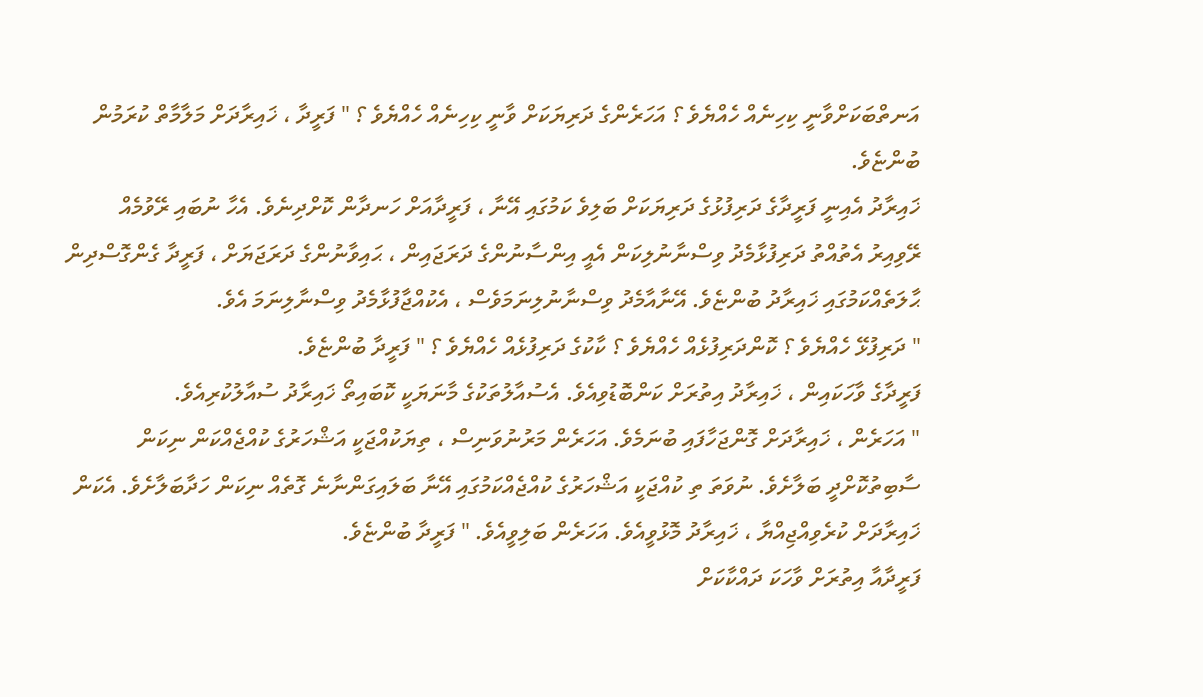އަނތްބަކަށްވާނީ ކިހިނެއް ހެއްޔެވެ ؟ އަހަރެންގެ ދަރިޔަކަށް ވާނީ ކިހިނެއް ހެއްޔެވެ ؟ " ފަރީދާ ، ޚައިރާދަށް މަލާމާތް ކުރަމުން ބުންޏެވެ.
ޚައިރާދު އެއިނީ ފަރީދާގެ ދަރިފުޅުގެ ދަރިޔަކަށް ބަލިވެ ކަމުގައި އޭނާ ، ފަރީދާއަށް ހަނދާން ކޮށްދިނެވެ. އެހާ ނުބައި ރޭވުމެއް ރޭވިއިރު އެތުއްތު ދަރިފުޅާމެދު ވިސްނާނުލިކަން އެއީ އިންސާނުންގެ ދަރަޖައިން ، ޙައިވާނުންގެ ދަރަޖަޔަށް ، ފަރީދާ ގެންގޮސްދިން ޙާލަތެއްކަމުގައި ޚައިރާދު ބުންޏެވެ. އޭނާއާމެދު ވިސްނާނުލިނަމަވެސް ، އެކުއްޖާފުޅާމެދު ވިސްނާލިނަމަ އެވެ.
" ދަރިފުޅޭ ހެއްޔެވެ ؟ ކޮންދަރިފުޅެއް ހެއްޔެވެ ؟ ކާކުގެ ދަރިފުޅެއް ހެއްޔެވެ ؟ " ފަރީދާ ބުންޏެވެ.
ފަރީދާގެ ވާހަކައިން ، ޚައިރާދު އިތުރަށް ކަންބޮޑުވިއެވެ. އެސުއާލުތަކުގެ މާނަޔަކީ ކޮބައިތޯ ޚައިރާދު ސުއާލުކުރިއެވެ.
" އަހަރެން ، ޚައިރާދަށް ގޮންޖަހާފައި ބުނަމެވެ. އަހަރެން މަރުނުވަނިސް ، ތިޔަކުއްޖަކީ އަޝްހަރުގެ ކުއްޖެއްކަން ނިކަން ސާބިތުކޮށްދީ ބަލާށެވެ. ނުވަތަ ތި ކުއްޖަކީ އަޝްހަރުގެ ކުއްޖެއްކަމުގައި އޭނާ ބަލައިގަންނާނެ ގޮތެއް ނިކަން ހަދާބަލާށެވެ. އެކަން ޚައިރާދަށް ކުރެވިއްޖިއްޔާ ، ޚައިރާދު މޮޅުވީއެވެ. އަހަރެން ބަލިވީއެވެ. " ފަރީދާ ބުންޏެވެ.
ފަރީދާއާ އިތުރަށް ވާހަކަ ދައްކާކަށް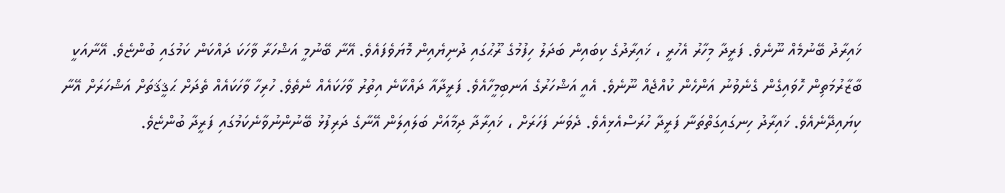ޚައިރާދު ބޭނުމެއް ނޫނެވެ. ފަރީދާ މިހާރު އެހުރީ ، ޚައިރާދުގެ ކިބައިން ބަދަލު ހިފުމުގެ ރޫޙުގައި ދުނިޔެއިން މޮޔަވެފައެވެ. އޭނާ ބޭނުމީ އަޝްހަރާ ވާހަކަ ދައްކަން ކަމުގައި ބުންޏެވެ. އޭނާއަކީ ބާޒާރުމަތިން ހޮވައިގެން ގެނެވުނު އަންހެން ކުއްޖެއް ނޫނެވެ. އެއީ އަޝްހަރުގެ އަނބިމީހާއެވެ. ފަރީދާއާ ދައްކާނެ އިތުރު ވާހަކައެއް ނެތެވެ. ހުރިހާ ވާހަކައެއް ތެދަށް ޙަޤީޤަތަށް އަޝްހަރަށް އޭނާ ކިޔައިދޭނެއެވެ. ޚައިރާދު ހިނގައިގަތްތަނާ ފަރީދާ ހުރަސްއެޅިއެވެ. ދެވަނަ ފަހަރަށް ، ޚައިރާދާ ދިމާއަށް ބަލައިލަން އޭނާގެ ދަރިފުޅު ބޭނުންނުވާނެކަމުގައި ފަރީދާ ބުންޏެވެ.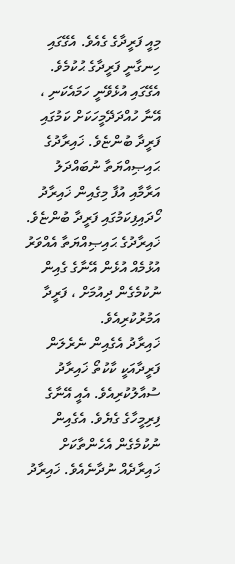މިއީ ފަރީދާގެ ގެއެވެ. އެގޭގައި ހިނގާނީ ފަރީދާގެ ޙުކުމެވެ. އެގޭގައި އުޅެވޭނީ ހަމައެކަނި ، އޭނާ ހުއްދަދޭމީހަކަށް ކަމުގައި ފަރީދާ ބުންޏެވެ. ޚައިރާދުގެ ޙައިޞިއްޔަތާ ނުބައްދަލު އަރާމާއި އުފާ މިގެއިން ޚައިރާދު ހޯދައިފިކަމުގައި ފަރީދާ ބުންޏެވެ. ޚައިރާދުގެ ޙައިޞިއްޔަތާ އެއްވަރު އުޅުމެއް އުޅެން އޭނާގެ ގެއިން ނުކުމެގެން ދިއުމަށް ، ފަރީދާ އަމުރުކުރިއެވެ.
ޚައިރާދު އެގެއިން ނެރެލަން ފަރީދާއަކީ ކާކުތޯ ޚައިރާދު ސުއާލުކުރިއެވެ. އެއީ އޭނާގެ ފިރިމީހާގެ ގެޔެވެ. އެގެއިން ނުކުމެގެން އެހެންތާކަށް ޚައިރާދެއް ނުދާނެއެވެ. ޚައިރާދު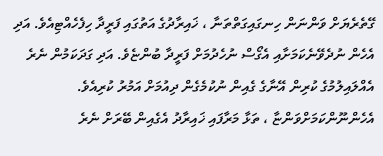ގޭތެރެޔަށް ވަންނަން ހިނގައިގަތްތަނާ ، ޚައިރާދުގެ އަތުގައި ފަރީދާ ހިފެހެއްޓިއެވެ. އަދި އެހެން ނުދެވޭނެކަމަށާއި އެގޯސް ނުހެދުމަށް ފަރީދާ ބުންޏެވެ. އަދި ގަދަކަމުން ނެރެ އެއްލައިލުމުގެ ކުރިން އޭނާގެ ގެއިން ނުކުމެގެން ދިއުމަށް އަމުރު ކުރިއެވެ. އެހެންނޫންކަމަށްވަންޏާ ، ތަޅާ މަރާފައި ޚައިރާދު އެގެއިން ބޭރަށް ނެރެ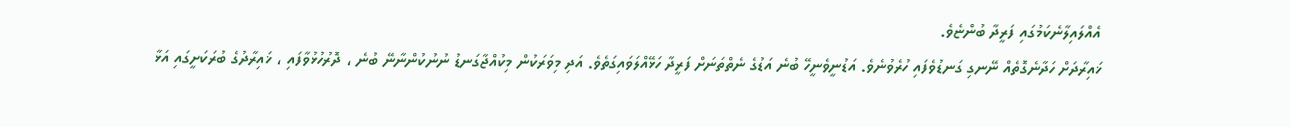އެއްލައިލާނެކަމުގައި ފަރީދާ ބުންޏެވެ.
ޚައިރާދަށް ހަދާނެގޮތެއް ނޭނގި ގަނޑުވެފައި ހުރެވުނެވެ. އަޑުނީވެނީހޭ ބުނެ އަޑުގެ ނެތްތަނަށް ފަރީދާ ހަޅޭއްލަވައިގަތެވެ. އަދި މިވަރަކުން މިކުއްޖާގަނޑު ނުނުކުންނާނޭ ބުނެ ، ދޮރުހުޅުވާފައި ، ޚައިރާދުގެ ބުރަކަށީގައި އަޅާ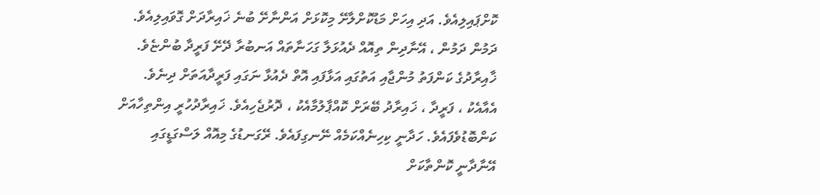ކޮށްޕައިލިއެވެ. އަދި އިހަށް މަޑުކޮށްލާށޭ މިކޮޅަށް އަންނާށޭ ބުނެ ޚައިރާދަށް ގޮވައިލިއެވެ. ދަމުން ދަމުން ، އޭނާދިން ތިއޮއް ދެއުޅަލާ ގަހަނާތައް އަނބުރާ ދޭށޭ ފަރީދާ ބުންޏެވެ. ޚާއިރާދުގެ ކަންފަތު މުންޖާއި އަތުގައި އަޅާފައި އޮތް ދެއުޅާ ނަގައި ފަރީދާއަތަށް ދިނެވެ. އެއާއެކު ، ފަރީދާ ، ޚައިރާދު ބޭރަށް ކޮއްޕާލުމާއެކު ، ދޮރުޖެހިއެވެ. ޚައިރާދުހުރީ އިންތިހާއަށް ކަންބޮޑުވެފައެވެ. ހަދާނީ ކިހިނެއްކަމެއް ނޭނގިފައެވެ. ރޭގަނޑުގެ މިއޮއް ލަސްގަޑީގައި އޭނާދާނީ ކޮންތާކަށް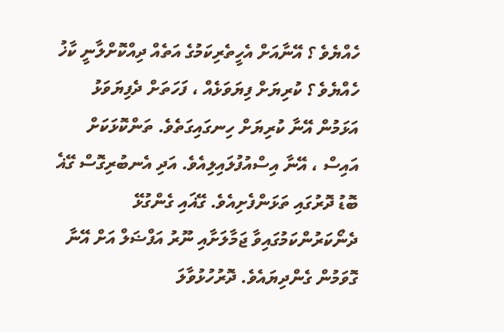ހެއްޔެވެ ؟ އޭނާއަށް އެހީތެރިކަމުގެ އަތެއް ދިއްކޮށްލާނީ ކާޚު ހެއްޔެވެ ؟ ކުރިޔަށް ފިޔަވަޅެއް ، ފަހަތަށް ދެފިޔަވަޅު އަޅަމުން އޭނާ ކުރިޔަށް ހިނގައިގަތެވެ. ތަންކޮޅަކަށް އައިސް ، އޭނާ އިސްއުފުލައިލިއެވެ. އަދި އެނބުރިގޮސް ގޭޣެ ބޮޑު ދޮރުގައި ތަޅަންފެށިއެވެ. ގޭޣައި ގެންގުޅޭ ދެނޯކަރުންކަމުގައިވާ ޖަމާލަށާއި ނޫރު އަފްޟަލް އަށް އޭނާ ގޮވަމުން ގެންދިޔައެވެ. ދޮރުހުޅުވާލަ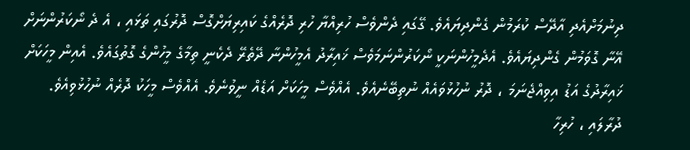ދިނުމަށްއެދި އާދޭސް ކުރަމުން ގެންދިޔައެވެ. ގޭގައި ދެންވެސް ހުރިއްޔާ ހުރި ދޮރެއްގެ ކައިރިޔަށްގޮސް ދޮރުގައި ތަޅައި ، އެ ދެ ނޯކަރުންނަށް އޭނާ ގޮވަމުން ގެންދިޔައެވެ. އެދެމީހުންނަކީ ނޯކަރުންނަމަވެސް ޚައިރާދު އެމީހުންނާ ދޭތެރޭ ދެކެނީ ތިމާގެ މީހުންގެ ގޮތުގައެވެ. އެއިން މީހަކަށް ޚައިރާދުގެ އަޑު އިވިއްޖެނަމަ ، ދޮރު ނުހުޅުވައެއް ނުތިބޭނެއެވެ. އެއްވެސް މީހަކަށް އަޑެއް ނީވުނެވެ. އެއްވެސް މީހަކު ދޮރެއް ނުހުޅުވިއެވެ. ދުރާލައި ، ހުރިހާ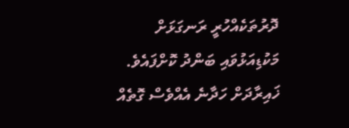ދޮރުތަކެއްހުރީ ރަނގަޅަށް މަކުޑިއަޅުވައި ބަންދު ކޮށްފައެވެ.
ޚައިރާދަށް ހަދާނެ އެއްވެސް ގޮތެއް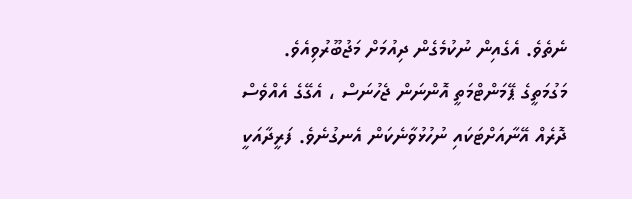ނެތެވެ. އެގެއިން ނުކުމެގެން ދިއުމަށް މަޖުބޫރުވިއެވެ. މަގުމަތީގެ ޕޭމަންޓްމަތީ އޮންނަން ޖެހުނަސް ، އެގޭގެ އެއްވެސް ދޮރެއް އޭނާއަށްޓަކައި ނުހުޅުވާނެކަން އެނގުނެވެ. ފަރީދާއަކީ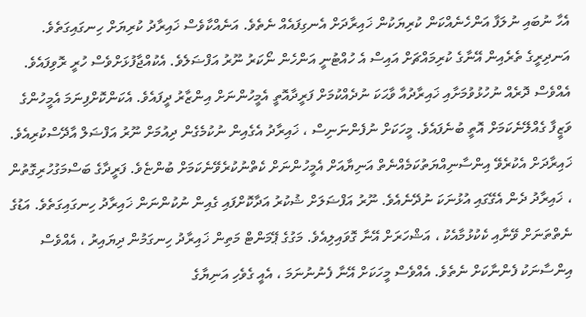އެހާ ނުބައި ނުލަފާ އަންހެނެއްކަން ކުރިޔަކުން ޚައިރާދަށް އެނގިފައެއް ނެތެވެ. އަނެއްކާވެސް ޚައިރާދު ކުރިޔަށް ހިނގައިގަތެވެ. އަނދިރީގެ ތެރެއިން އޭނާގެ ކުރިމައްޗަށް އައިސް އެ ހުއްޓުނީ އަންހެން ނޯކަރު ނޫރު އަފްޟަލެވެ. އެކުއްޖާފުޅަށްވެސް ހުރީ ރޮވިފައެވެ. އެއްވެސް ދޮރެއް ނުހުޅުވުމަށާއި ޚައިރާދުއާ ވާޙަކަ ނުދެއްކުމަށް ފަރީދާއޮތީ އެމީހުންނަށް އިންޒާރު ދީފައެވެ. އެކަންކޮށްފިނަމަ އެމީހުންގެ ވަޒީފާ ގެއްލޭނެކަމަށް އޮތީ ބުނެފައެވެ. މީހަކަށް ނުފެންނަނިސް ، ޚައިރާދު އެގެއިން ނުކުމެގެން ދިއުމަށް ނޫރު އަފްޟަލް އާދޭސްކުރިއެވެ. ޚައިރާދަށް އެކުރެވޭ އިންސާނިއްޔަތުކަމެއްނެތް އަނިޔާއަށް އެމީހުންނަށް ކެތްނުކުރެވޭނެކަމަށް ބުންޏެވެ. ފަރީދާގެ ބަސްމަގުހުރިގޮތުން ، ޚައިރާދު ދެން އެގޭގައި އުޅުނަކަ ނުދޭނެއެވެ. ނޫރު އަފްޟަލަށް ޝުކުރު އަދާކޮށްފައި ގެއިން ނުކުންނަން ޚައިރާދު ހިނގައިގަތެވެ. އަޑުގެ ނެތްތަނަށް ވޭނާއި ކެކުޅުމާއެކު ، އަޝްހަރަށް އޭނާ ގޮވައިލިއެވެ. މަގުގެ ޕޭމަންޓް މަތިން ޚައިރާދު ހިނގަމުން ދިޔައިރު ، އެއްވެސް އިންސާނަކު ފެންނާކަށް ނެތެވެ. އެއްވެސް މީހަކަށް އޭނާ ފެނުނުނަމަ ، އެއީ ގެވެހި އަނިޔާގެ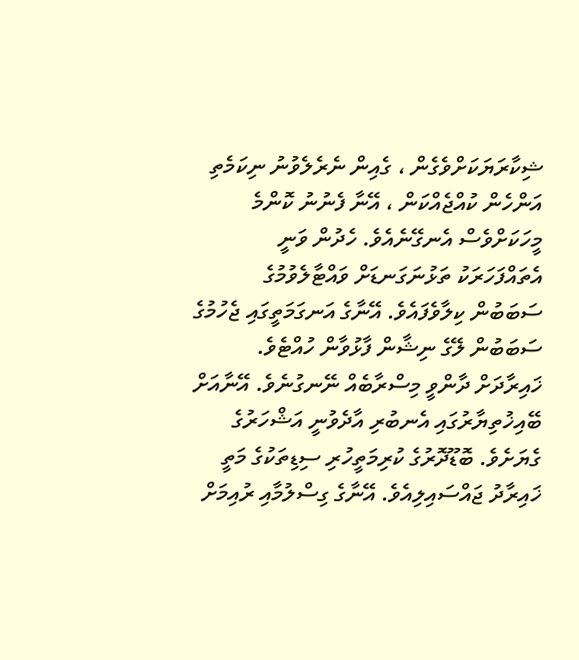ޝިކާރަޔަކަށްވެގެން ، ގެއިން ނެރެލެވުނު ނިކަމެތި އަންހެން ކުއްޖެއްކަން ، އޭނާ ފެނުނު ކޮންމެ މީހަކަށްވެސް އެނގޭނެއެވެ. ހެދުން ވަނީ އެތައްފަހަރަކު ތަޅުނަގަނޑަށް ވައްޓާލެވުމުގެ ސަބަބުން ކިލާވެފައެވެ. އޭނާގެ އަނގަމަތީގައި ޖެހުމުގެ ސަބަބުން ލޭގެ ނިޝާން ފާޅުވާން ހުއްޓެވެ.
ޚައިރާދަށް ދާންވީ މިސްރާބެއް ނޭނގުނެވެ. އޭނާއަށް ބޭއިޚުތިޔާރުގައި އެނބުރި އާދެވުނީ އަޝްހަރުގެ ގެޔަށެވެ. ބޮޑޫދޮރުގެ ކުރިމަތީހުރި ސިޑިތަކުގެ މަތީ ޚައިރާދު ޖައްސައިލިއެވެ. އޭނާގެ ގިސްލުމާއި ރުއިމަށް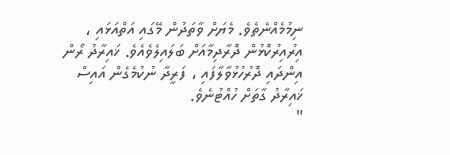ނިމުމެއްނެތެވެ. މެޔަށް ވާތަދުން މޭގައި އަތްއަޅައި ، އިރުއިރުކޮޅުން ދޮރާދިމާއަށް ބަލައިލެވެއެވެ. ޚައިރާދު ރޯން އިންދައި ދޮރުހުޅުވާލާފައި ، ފަރީދާ ނުކުމެގެން އައިސް ޚައިރާދު ގާތަށް ހުއްޓުނެވެ.
"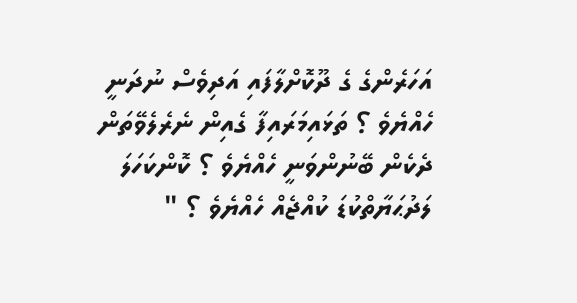އަހަރެންގެ ގެ ދޫކޮށްލާފައި އަދިވެސް ނުދަނީ ހެއްޔެވެ ؟ ތަޅައިމަރައިފާ ގެއިން ނެރެލެވޭތަން ދެކެން ބޭނުންވަނީ ހެއްޔެވެ ؟ ކޮންކަހަލަ ލަދުޙަޔާތްކުޑަ ކުއްޖެއް ހެއްޔެވެ ؟ "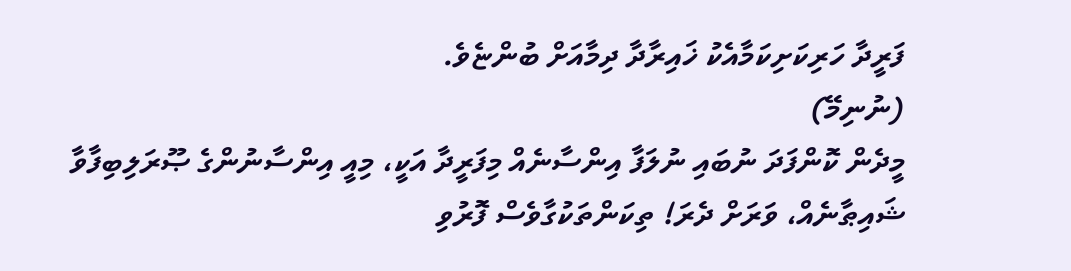ފަރީދާ ހަރިކަށިކަމާއެކު ޚައިރާދާ ދިމާއަށް ބުންޏެވެ.
(ނުނިމޭ)
މީދެން ކޮންފަދަ ނުބައި ނުލަފާ އިންސާނެއް މިފަރީދާ އަކީ، މިއީ އިންސާނުންގެ ޞޫރަލިބިފާވާ
ޝައިޠާނެއް، ވަރަށް ދެރަ! ތިކަންތަކުގާވެސް ފޮރުވި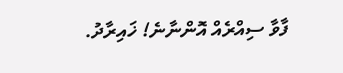ފާވާ ސިއްރެއް އޮންނާނެ! ޚައިރާދު.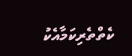ކެތްތެރިކަމާއެކު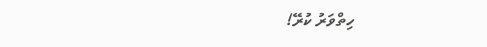ހިތްވަރު ކުރޭ!